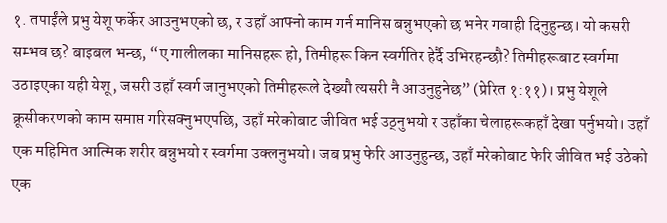१. तपाईंले प्रभु येशू फर्केर आउनुभएको छ, र उहाँ आफ्नो काम गर्न मानिस बन्नुभएको छ भनेर गवाही दिनुहुन्छ। यो कसरी सम्भव छ? बाइबल भन्छ, “ए गालीलका मानिसहरू हो, तिमीहरू किन स्वर्गतिर हेर्दै उभिरहन्छौ? तिमीहरूबाट स्वर्गमा उठाइएका यही येशू, जसरी उहाँ स्वर्ग जानुभएको तिमीहरूले देख्यौ त्यसरी नै आउनुहुनेछ” (प्रेरित १:११)। प्रभु येशूले क्रूसीकरणको काम समाप्त गरिसक्नुभएपछि, उहाँ मरेकोबाट जीवित भई उठ्नुभयो र उहाँका चेलाहरूकहाँ देखा पर्नुभयो। उहाँ एक महिमित आत्मिक शरीर बन्नुभयो र स्वर्गमा उक्लनुभयो। जब प्रभु फेरि आउनुहुन्छ, उहाँ मरेकोबाट फेरि जीवित भई उठेको एक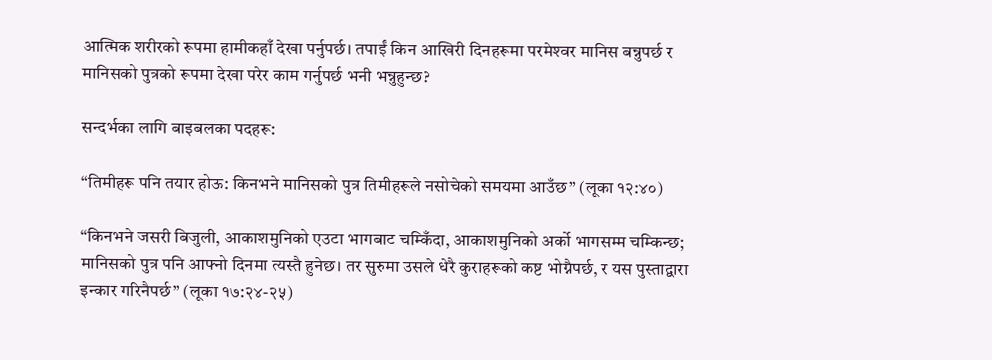आत्मिक शरीरको रूपमा हामीकहाँ देखा पर्नुपर्छ। तपाईं किन आखिरी दिनहरूमा परमेश्‍वर मानिस बन्नुपर्छ र मानिसको पुत्रको रूपमा देखा परेर काम गर्नुपर्छ भनी भन्नुहुन्छ?

सन्दर्भका लागि बाइबलका पदहरू:

“तिमीहरू पनि तयार होऊ: किनभने मानिसको पुत्र तिमीहरूले नसोचेको समयमा आउँछ” (लूका १२:४०)

“किनभने जसरी बिजुली, आकाशमुनिको एउटा भागबाट चम्किँदा, आकाशमुनिको अर्को भागसम्म चम्किन्छ; मानिसको पुत्र पनि आफ्नो दिनमा त्यस्तै हुनेछ। तर सुरुमा उसले धेरै कुराहरूको कष्ट भोग्नैपर्छ, र यस पुस्ताद्वारा इन्कार गरिनैपर्छ” (लूका १७:२४-२५)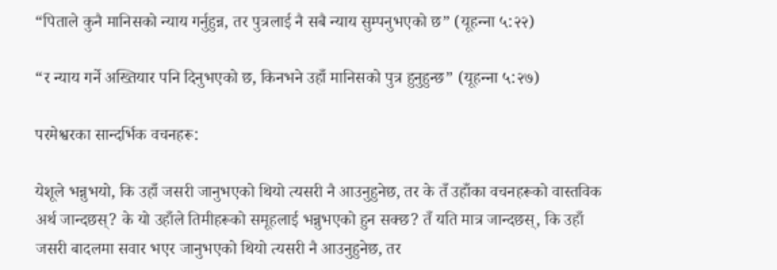“पिताले कुनै मानिसको न्याय गर्नुहुन्न, तर पुत्रलाई नै सबै न्याय सुम्पनुभएको छ” (यूहन्‍ना ५:२२)

“र न्याय गर्ने अख्तियार पनि दिनुभएको छ, किनभने उहाँ मानिसको पुत्र हुनुहुन्छ” (यूहन्‍ना ५:२७)

परमेश्वरका सान्दर्भिक वचनहरू:

येशूले भन्नुभयो, कि उहाँ जसरी जानुभएको थियो त्यसरी नै आउनुहुनेछ, तर के तँ उहाँका वचनहरूको वास्तविक अर्थ जान्दछस्? के यो उहाँले तिमीहरूको समूहलाई भन्नुभएको हुन सक्छ? तँ यति मात्र जान्दछस्, कि उहाँ जसरी बादलमा सवार भएर जानुभएको थियो त्यसरी नै आउनुहुनेछ, तर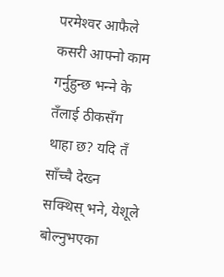परमेश्‍वर आफैले कसरी आफ्नो काम गर्नुहुन्छ भन्‍ने के तँलाई ठीकसँग थाहा छ? यदि तँ साँच्चै देख्‍न सक्थिस् भने, येशूले बोल्नुभएका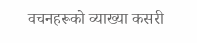वचनहरूको व्याख्या कसरी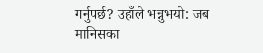गर्नुपर्छ? उहाँले भन्नुभयो: जब मानिसका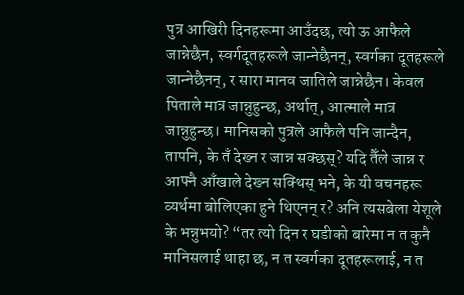पुत्र आखिरी दिनहरूमा आउँदछ, त्यो ऊ आफैले जान्नेछैन, स्वर्गदूतहरूले जान्‍नेछैनन्, स्वर्गका दूतहरूले जान्‍नेछैनन्, र सारा मानव जातिले जान्नेछैन। केवल पिताले मात्र जान्नुहुन्छ, अर्थात्, आत्माले मात्र जान्नुहुन्छ। मानिसको पुत्रले आफैले पनि जान्दैन, तापनि, के तँ देख्न र जान्न सक्छस्? यदि तैँले जान्न र आफ्नै आँखाले देख्न सक्थिस् भने, के यी वचनहरू व्यर्थमा बोलिएका हुने थिएनन् र? अनि त्यसबेला येशूले के भन्नुभयो? “तर त्यो दिन र घडीको बारेमा न त कुनै मानिसलाई थाहा छ, न त स्वर्गका दूतहरूलाई, न त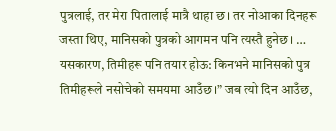पुत्रलाई, तर मेरा पितालाई मात्रै थाहा छ। तर नोआका दिनहरू जस्ता थिए, मानिसको पुत्रको आगमन पनि त्यस्तै हुनेछ। … यसकारण, तिमीहरू पनि तयार होऊ: किनभने मानिसको पुत्र तिमीहरूले नसोचेको समयमा आउँछ।” जब त्यो दिन आउँछ,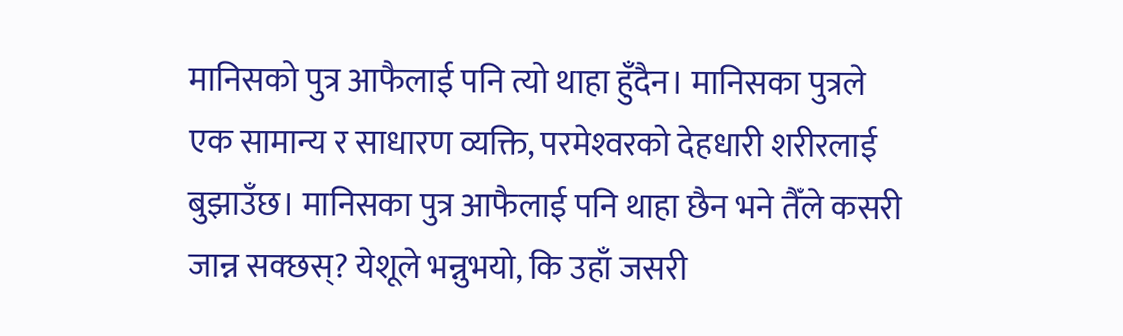मानिसको पुत्र आफैलाई पनि त्यो थाहा हुँदैन। मानिसका पुत्रले एक सामान्य र साधारण व्यक्ति, परमेश्‍वरको देहधारी शरीरलाई बुझाउँछ। मानिसका पुत्र आफैलाई पनि थाहा छैन भने तैँले कसरी जान्न सक्छस्? येशूले भन्नुभयो, कि उहाँ जसरी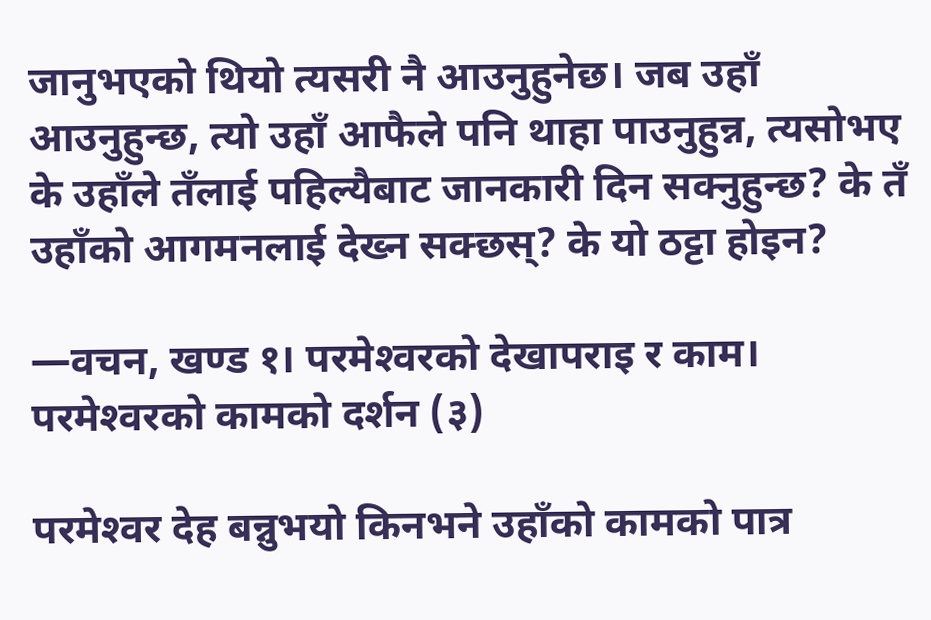जानुभएको थियो त्यसरी नै आउनुहुनेछ। जब उहाँ आउनुहुन्छ, त्यो उहाँ आफैले पनि थाहा पाउनुहुन्न, त्यसोभए के उहाँले तँलाई पहिल्यैबाट जानकारी दिन सक्नुहुन्छ? के तँ उहाँको आगमनलाई देख्न सक्छस्? के यो ठट्टा होइन?

—वचन, खण्ड १। परमेश्‍वरको देखापराइ र काम। परमेश्‍वरको कामको दर्शन (३)

परमेश्‍वर देह बन्नुभयो किनभने उहाँको कामको पात्र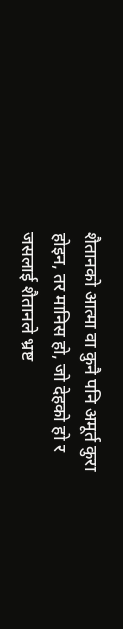शैतानको आत्मा वा कुनै पनि अमूर्त कुरा होइन, तर मानिस हो, जो देहको हो र जसलाई शैतानले भ्रष्ट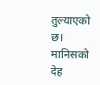तुल्याएको छ। मानिसको देह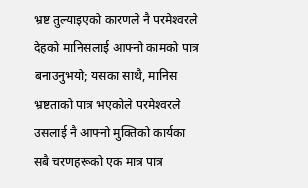भ्रष्ट तुल्याइएको कारणले नै परमेश्‍वरले देहको मानिसलाई आफ्नो कामको पात्र बनाउनुभयो; यसका साथै, मानिस भ्रष्टताको पात्र भएकोले परमेश्‍वरले उसलाई नै आफ्नो मुक्तिको कार्यका सबै चरणहरूको एक मात्र पात्र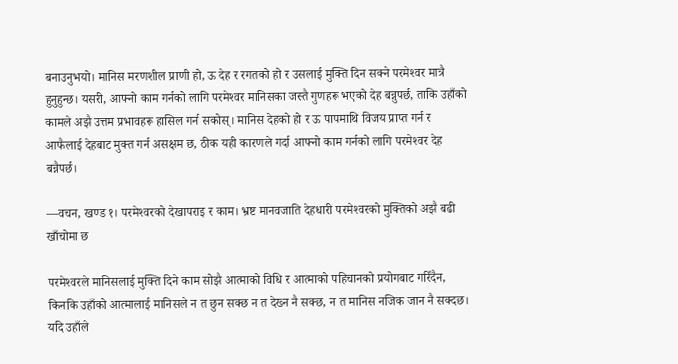बनाउनुभयो। मानिस मरणशील प्राणी हो, ऊ देह र रगतको हो र उसलाई मुक्ति दिन सक्ने परमेश्‍वर मात्रै हुनुहुन्छ। यसरी, आफ्नो काम गर्नको लागि परमेश्‍वर मानिसका जस्तै गुणहरू भएको देह बन्नुपर्छ, ताकि उहाँको कामले अझै उत्तम प्रभावहरू हासिल गर्न सकोस्। मानिस देहको हो र ऊ पापमाथि विजय प्राप्त गर्न र आफैलाई देहबाट मुक्त गर्न असक्षम छ, ठीक यही कारणले गर्दा आफ्नो काम गर्नको लागि परमेश्‍वर देह बन्नैपर्छ।

—वचन, खण्ड १। परमेश्‍वरको देखापराइ र काम। भ्रष्ट मानवजाति देहधारी परमेश्‍वरको मुक्तिको अझै बढी खाँचोमा छ

परमेश्‍वरले मानिसलाई मुक्ति दिने काम सोझै आत्माको विधि र आत्माको पहिचानको प्रयोगबाट गरिँदैन, किनकि उहाँको आत्मालाई मानिसले न त छुन सक्छ न त देख्न नै सक्छ, न त मानिस नजिक जान नै सक्दछ। यदि उहाँले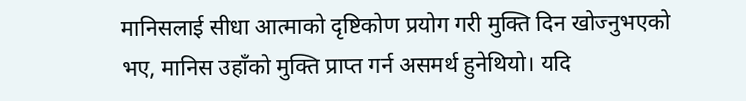मानिसलाई सीधा आत्माको दृष्टिकोण प्रयोग गरी मुक्ति दिन खोज्‍नुभएको भए, मानिस उहाँको मुक्ति प्राप्त गर्न असमर्थ हुनेथियो। यदि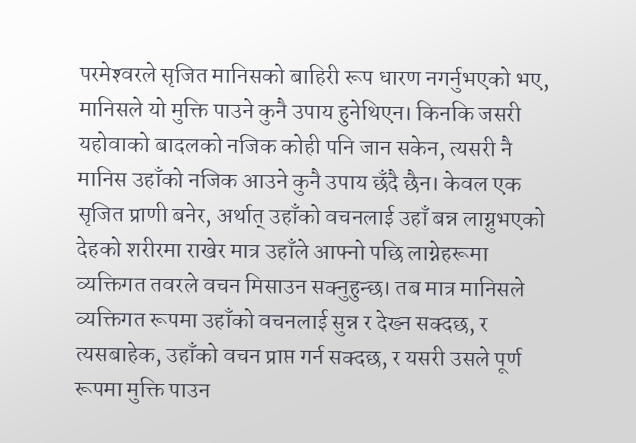परमेश्‍वरले सृजित मानिसको बाहिरी रूप धारण नगर्नुभएको भए, मानिसले यो मुक्ति पाउने कुनै उपाय हुनेथिएन। किनकि जसरी यहोवाको बादलको नजिक कोही पनि जान सकेन, त्यसरी नै मानिस उहाँको नजिक आउने कुनै उपाय छँदै छैन। केवल एक सृजित प्राणी बनेर, अर्थात् उहाँको वचनलाई उहाँ बन्न लाग्नुभएको देहको शरीरमा राखेर मात्र उहाँले आफ्नो पछि लाग्नेहरूमा व्यक्तिगत तवरले वचन मिसाउन सक्नुहुन्छ। तब मात्र मानिसले व्यक्तिगत रूपमा उहाँको वचनलाई सुन्न र देख्न सक्दछ, र त्यसबाहेक, उहाँको वचन प्राप्त गर्न सक्दछ, र यसरी उसले पूर्ण रूपमा मुक्ति पाउन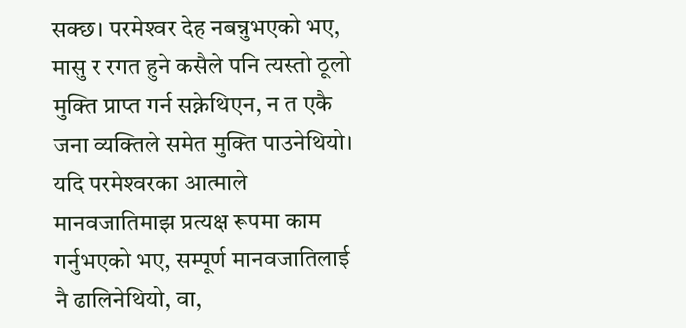सक्छ। परमेश्‍वर देह नबन्नुभएको भए, मासु र रगत हुने कसैले पनि त्यस्तो ठूलो मुक्ति प्राप्त गर्न सक्नेथिएन, न त एकै जना व्यक्तिले समेत मुक्ति पाउनेथियो। यदि परमेश्‍वरका आत्माले मानवजातिमाझ प्रत्यक्ष रूपमा काम गर्नुभएको भए, सम्पूर्ण मानवजातिलाई नै ढालिनेथियो, वा,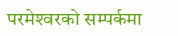परमेश्‍वरको सम्पर्कमा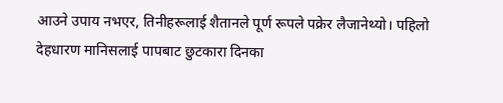आउने उपाय नभएर, तिनीहरूलाई शैतानले पूर्ण रूपले पक्रेर लैजानेथ्यो। पहिलो देहधारण मानिसलाई पापबाट छुटकारा दिनका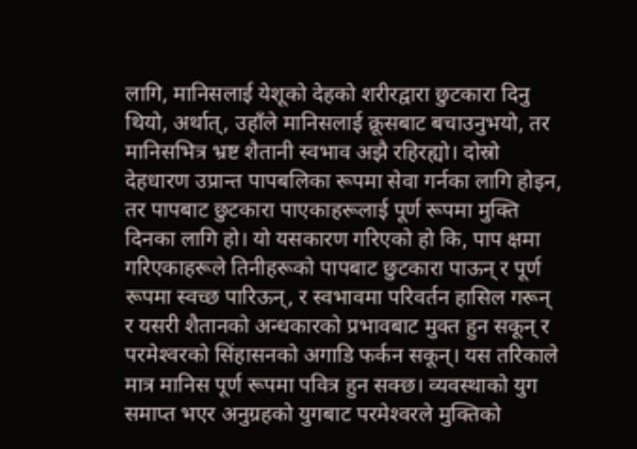लागि, मानिसलाई येशूको देहको शरीरद्वारा छुटकारा दिनु थियो, अर्थात्, उहाँले मानिसलाई क्रूसबाट बचाउनुभयो, तर मानिसभित्र भ्रष्ट शैतानी स्वभाव अझै रहिरह्यो। दोस्रो देहधारण उप्रान्त पापबलिका रूपमा सेवा गर्नका लागि होइन, तर पापबाट छुटकारा पाएकाहरूलाई पूर्ण रूपमा मुक्ति दिनका लागि हो। यो यसकारण गरिएको हो कि, पाप क्षमा गरिएकाहरूले तिनीहरूको पापबाट छुटकारा पाऊन् र पूर्ण रूपमा स्वच्छ पारिऊन्, र स्वभावमा परिवर्तन हासिल गरून् र यसरी शैतानको अन्धकारको प्रभावबाट मुक्त हुन सकून् र परमेश्‍वरको सिंहासनको अगाडि फर्कन सकून्। यस तरिकाले मात्र मानिस पूर्ण रूपमा पवित्र हुन सक्छ। व्यवस्थाको युग समाप्त भएर अनुग्रहको युगबाट परमेश्‍वरले मुक्तिको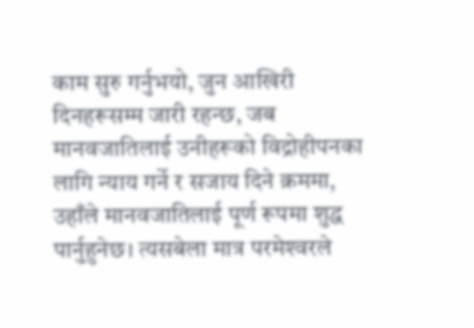काम सुरु गर्नुभयो, जुन आखिरी दिनहरूसम्म जारी रहन्छ, जब मानवजातिलाई उनीहरूको विद्रोहीपनका लागि न्याय गर्ने र सजाय दिने क्रममा, उहाँले मानवजातिलाई पूर्ण रूपमा शुद्ध पार्नुहुनेछ। त्यसबेला मात्र परमेश्‍वरले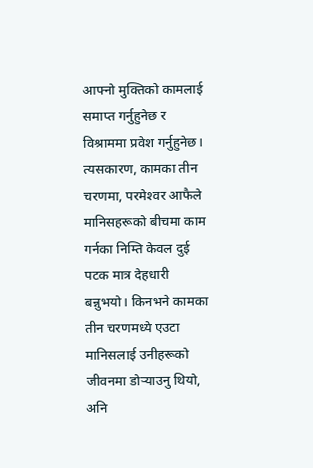आफ्नो मुक्तिको कामलाई समाप्त गर्नुहुनेछ र विश्राममा प्रवेश गर्नुहुनेछ। त्यसकारण, कामका तीन चरणमा, परमेश्‍वर आफैले मानिसहरूको बीचमा काम गर्नका निम्ति केवल दुई पटक मात्र देहधारी बन्नुभयो। किनभने कामका तीन चरणमध्ये एउटा मानिसलाई उनीहरूको जीवनमा डोऱ्याउनु थियो, अनि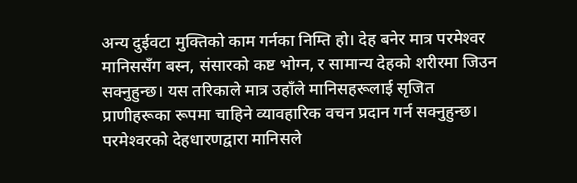अन्य दुईवटा मुक्तिको काम गर्नका निम्ति हो। देह बनेर मात्र परमेश्‍वर मानिससँग बस्न, संसारको कष्ट भोग्न, र सामान्य देहको शरीरमा जिउन सक्नुहुन्छ। यस तरिकाले मात्र उहाँले मानिसहरूलाई सृजित प्राणीहरूका रूपमा चाहिने व्यावहारिक वचन प्रदान गर्न सक्नुहुन्छ। परमेश्‍वरको देहधारणद्वारा मानिसले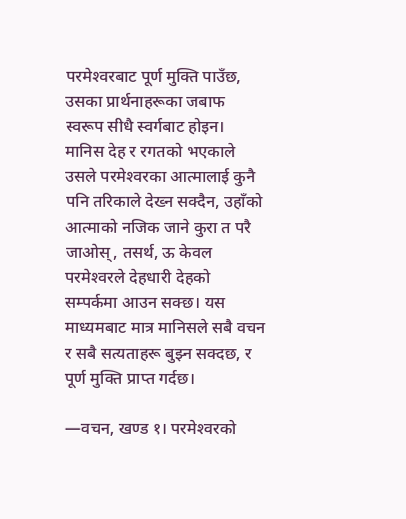परमेश्‍वरबाट पूर्ण मुक्ति पाउँछ, उसका प्रार्थनाहरूका जबाफ स्वरूप सीधै स्वर्गबाट होइन। मानिस देह र रगतको भएकाले उसले परमेश्‍वरका आत्मालाई कुनै पनि तरिकाले देख्‍न सक्दैन, उहाँको आत्माको नजिक जाने कुरा त परै जाओस्, तसर्थ, ऊ केवल परमेश्‍वरले देहधारी देहको सम्पर्कमा आउन सक्छ। यस माध्यमबाट मात्र मानिसले सबै वचन र सबै सत्यताहरू बुझ्न सक्दछ, र पूर्ण मुक्ति प्राप्त गर्दछ।

—वचन, खण्ड १। परमेश्‍वरको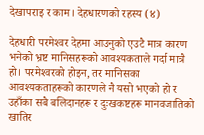देखापराइ र काम। देहधारणको रहस्य (४)

देहधारी परमेश्‍वर देहमा आउनुको एउटै मात्र कारण भनेको भ्रष्ट मानिसहरूको आवश्यकताले गर्दा मात्रै हो। परमेश्‍वरको होइन, तर मानिसका आवश्यकताहरूको कारणले नै यसो भएको हो र उहाँका सबै बलिदानहरू र दुःखकष्टहरू मानवजातिको खातिर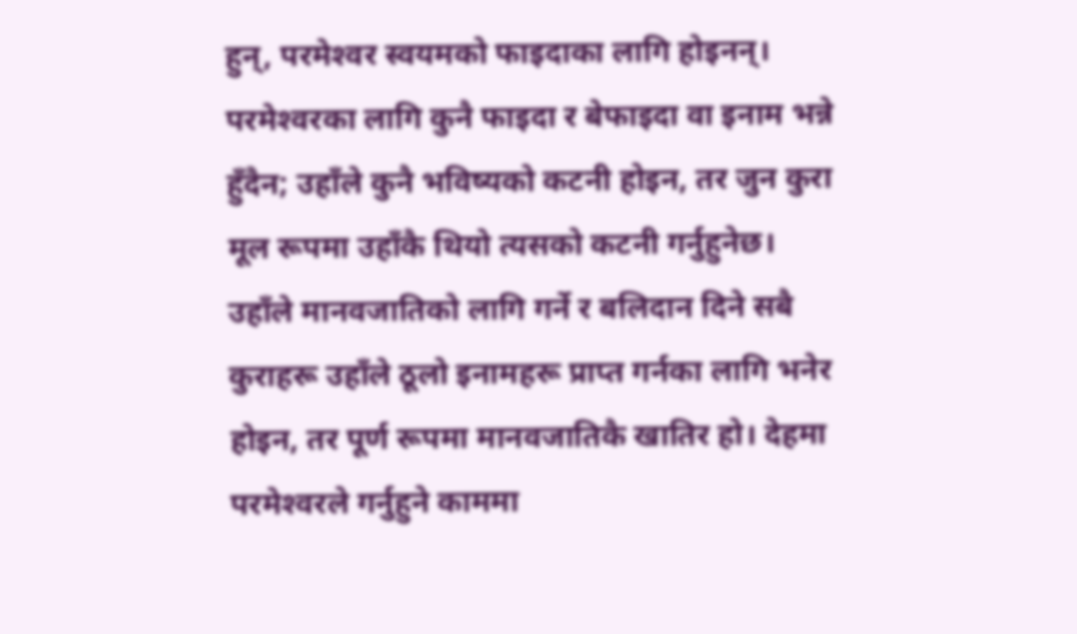हुन्, परमेश्‍वर स्वयमको फाइदाका लागि होइनन्। परमेश्‍वरका लागि कुनै फाइदा र बेफाइदा वा इनाम भन्ने हुँदैन; उहाँले कुनै भविष्यको कटनी होइन, तर जुन कुरा मूल रूपमा उहाँकै थियो त्यसको कटनी गर्नुहुनेछ। उहाँले मानवजातिको लागि गर्ने र बलिदान दिने सबै कुराहरू उहाँले ठूलो इनामहरू प्राप्त गर्नका लागि भनेर होइन, तर पूर्ण रूपमा मानवजातिकै खातिर हो। देहमा परमेश्‍वरले गर्नुहुने काममा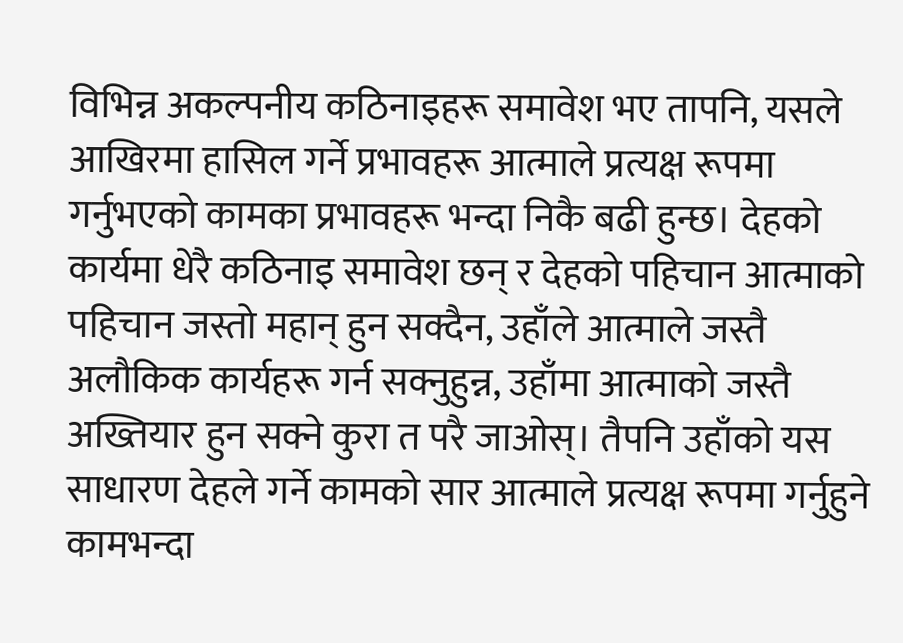विभिन्न अकल्पनीय कठिनाइहरू समावेश भए तापनि, यसले आखिरमा हासिल गर्ने प्रभावहरू आत्माले प्रत्यक्ष रूपमा गर्नुभएको कामका प्रभावहरू भन्दा निकै बढी हुन्छ। देहको कार्यमा धेरै कठिनाइ समावेश छन् र देहको पहिचान आत्माको पहिचान जस्तो महान् हुन सक्दैन, उहाँले आत्माले जस्तै अलौकिक कार्यहरू गर्न सक्नुहुन्न, उहाँमा आत्माको जस्तै अख्तियार हुन सक्ने कुरा त परै जाओस्। तैपनि उहाँको यस साधारण देहले गर्ने कामको सार आत्माले प्रत्यक्ष रूपमा गर्नुहुने कामभन्दा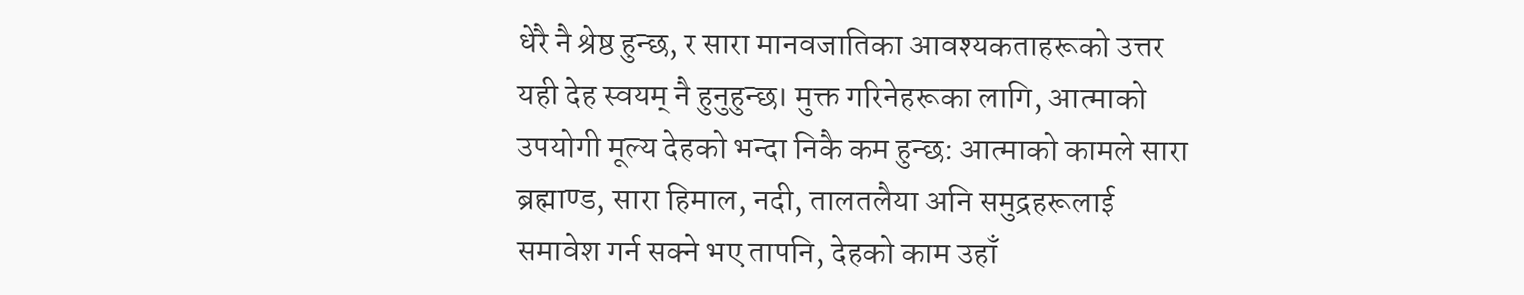धेरै नै श्रेष्ठ हुन्छ, र सारा मानवजातिका आवश्यकताहरूको उत्तर यही देह स्वयम् नै हुनुहुन्छ। मुक्त गरिनेहरूका लागि, आत्माको उपयोगी मूल्य देहको भन्दा निकै कम हुन्छ: आत्माको कामले सारा ब्रह्माण्ड, सारा हिमाल, नदी, तालतलैया अनि समुद्रहरूलाई समावेश गर्न सक्ने भए तापनि, देहको काम उहाँ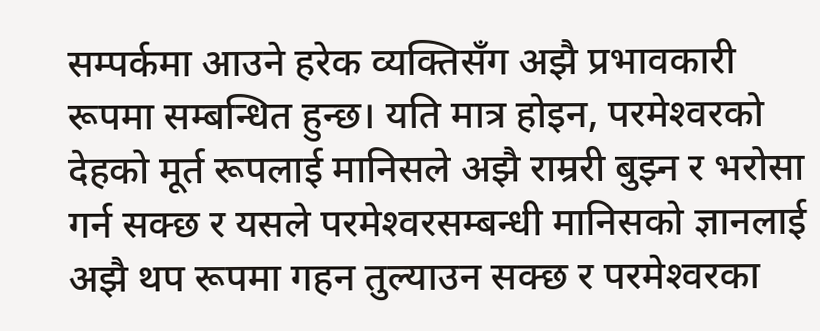सम्पर्कमा आउने हरेक व्यक्तिसँग अझै प्रभावकारी रूपमा सम्बन्धित हुन्छ। यति मात्र होइन, परमेश्‍वरको देहको मूर्त रूपलाई मानिसले अझै राम्ररी बुझ्न र भरोसा गर्न सक्छ र यसले परमेश्‍वरसम्बन्धी मानिसको ज्ञानलाई अझै थप रूपमा गहन तुल्याउन सक्छ र परमेश्‍वरका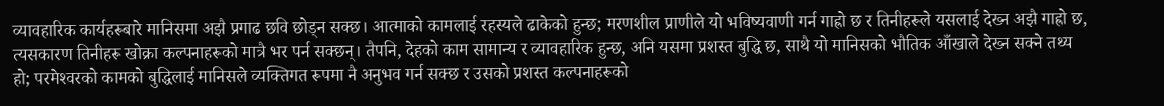व्यावहारिक कार्यहरूबारे मानिसमा अझै प्रगाढ छवि छोड्न सक्छ। आत्माको कामलाई रहस्यले ढाकेको हुन्छ; मरणशील प्राणीले यो भविष्यवाणी गर्न गाह्रो छ र तिनीहरूले यसलाई देख्न अझै गाह्रो छ, त्यसकारण तिनीहरू खोक्रा कल्पनाहरूको मात्रै भर पर्न सक्छन्। तैपनि, देहको काम सामान्य र व्यावहारिक हुन्छ, अनि यसमा प्रशस्त बुद्धि छ, साथै यो मानिसको भौतिक आँखाले देख्न सक्ने तथ्य हो; परमेश्‍वरको कामको बुद्धिलाई मानिसले व्यक्तिगत रूपमा नै अनुभव गर्न सक्छ र उसको प्रशस्त कल्पनाहरूको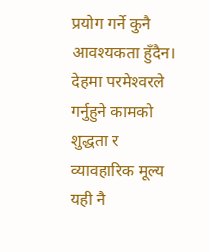प्रयोग गर्ने कुनै आवश्यकता हुँदैन। देहमा परमेश्‍वरले गर्नुहुने कामको शुद्धता र व्यावहारिक मूल्य यही नै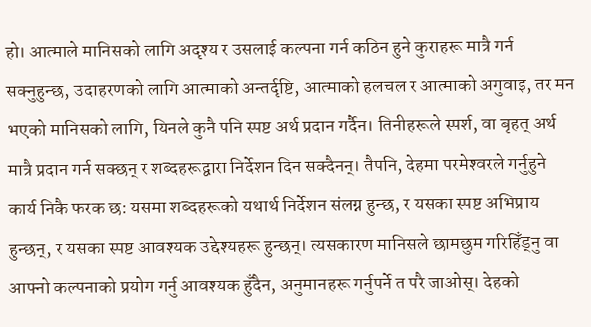हो। आत्माले मानिसको लागि अदृश्य र उसलाई कल्पना गर्न कठिन हुने कुराहरू मात्रै गर्न सक्नुहुन्छ, उदाहरणको लागि आत्माको अन्तर्दृष्टि, आत्माको हलचल र आत्माको अगुवाइ, तर मन भएको मानिसको लागि, यिनले कुनै पनि स्पष्ट अर्थ प्रदान गर्दैन। तिनीहरूले स्पर्श, वा बृहत् अर्थ मात्रै प्रदान गर्न सक्छन् र शब्दहरूद्वारा निर्देशन दिन सक्दैनन्। तैपनि, देहमा परमेश्‍वरले गर्नुहुने कार्य निकै फरक छ: यसमा शब्दहरूको यथार्थ निर्देशन संलग्न हुन्छ, र यसका स्पष्ट अभिप्राय हुन्छन्, र यसका स्पष्ट आवश्यक उद्देश्यहरू हुन्छन्। त्यसकारण मानिसले छामछुम गरिहिँड्नु वा आफ्नो कल्पनाको प्रयोग गर्नु आवश्यक हुँदैन, अनुमानहरू गर्नुपर्ने त परै जाओस्। देहको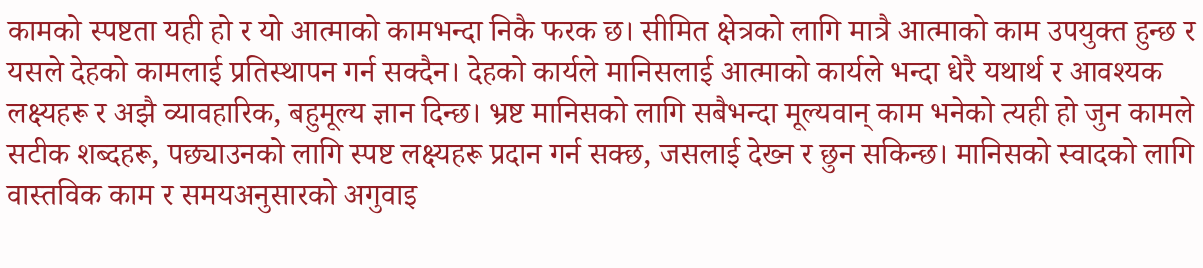कामको स्पष्टता यही हो र यो आत्माको कामभन्दा निकै फरक छ। सीमित क्षेत्रको लागि मात्रै आत्माको काम उपयुक्त हुन्छ र यसले देहको कामलाई प्रतिस्थापन गर्न सक्दैन। देहको कार्यले मानिसलाई आत्माको कार्यले भन्दा धेरै यथार्थ र आवश्यक लक्ष्यहरू र अझै व्यावहारिक, बहुमूल्य ज्ञान दिन्छ। भ्रष्ट मानिसको लागि सबैभन्दा मूल्यवान् काम भनेको त्यही हो जुन कामले सटीक शब्दहरू, पछ्याउनको लागि स्पष्ट लक्ष्यहरू प्रदान गर्न सक्छ, जसलाई देख्न र छुन सकिन्छ। मानिसको स्वादको लागि वास्तविक काम र समयअनुसारको अगुवाइ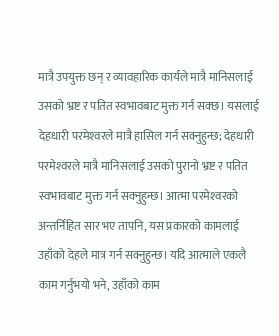मात्रै उपयुक्त छन् र व्यावहारिक कार्यले मात्रै मानिसलाई उसको भ्रष्ट र पतित स्वभावबाट मुक्त गर्न सक्छ। यसलाई देहधारी परमेश्‍वरले मात्रै हासिल गर्न सक्नुहुन्छ; देहधारी परमेश्‍वरले मात्रै मानिसलाई उसको पुरानो भ्रष्ट र पतित स्वभावबाट मुक्त गर्न सक्‍नुहुन्छ। आत्मा परमेश्‍वरको अन्तर्निहित सार भए तापनि, यस प्रकारको कामलाई उहाँको देहले मात्र गर्न सक्नुहुन्छ। यदि आत्माले एकलै काम गर्नुभयो भने, उहाँको काम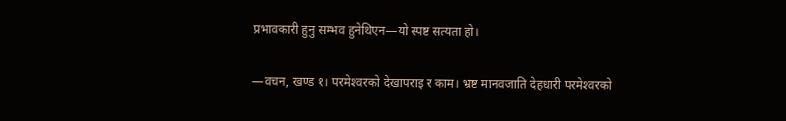प्रभावकारी हुनु सम्भव हुनेथिएन—यो स्पष्ट सत्यता हो।

—वचन, खण्ड १। परमेश्‍वरको देखापराइ र काम। भ्रष्ट मानवजाति देहधारी परमेश्‍वरको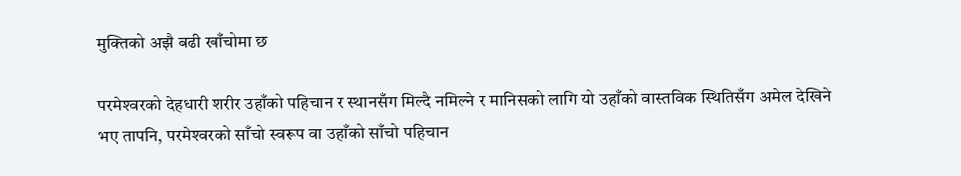मुक्तिको अझै बढी खाँचोमा छ

परमेश्‍वरको देहधारी शरीर उहाँको पहिचान र स्थानसँग मिल्दै नमिल्ने र मानिसको लागि यो उहाँको वास्तविक स्थितिसँग अमेल देखिने भए तापनि, परमेश्‍वरको साँचो स्वरूप वा उहाँको साँचो पहिचान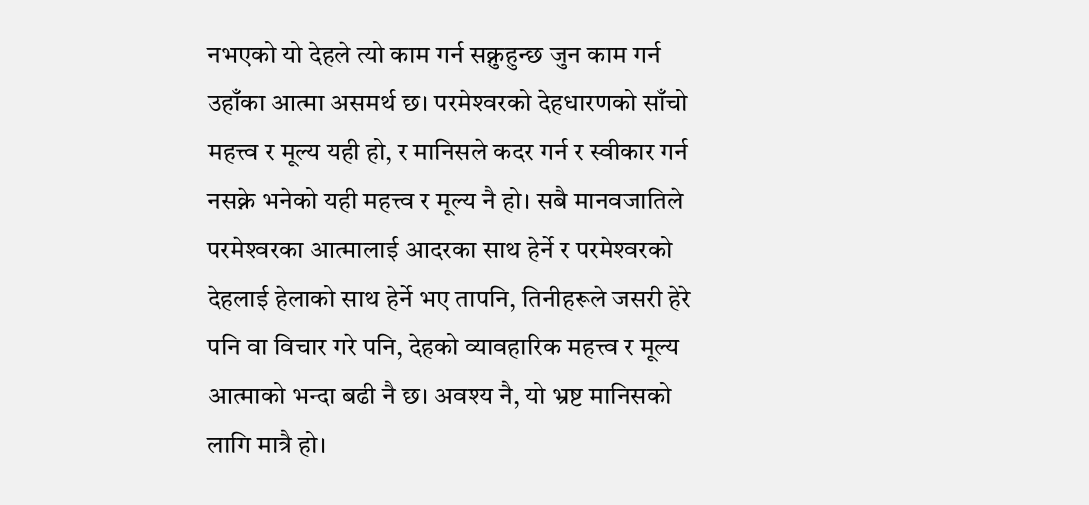नभएको यो देहले त्यो काम गर्न सक्नुहुन्छ जुन काम गर्न उहाँका आत्मा असमर्थ छ। परमेश्‍वरको देहधारणको साँचो महत्त्व र मूल्य यही हो, र मानिसले कदर गर्न र स्वीकार गर्न नसक्ने भनेको यही महत्त्व र मूल्य नै हो। सबै मानवजातिले परमेश्‍वरका आत्मालाई आदरका साथ हेर्ने र परमेश्‍वरको देहलाई हेलाको साथ हेर्ने भए तापनि, तिनीहरूले जसरी हेरे पनि वा विचार गरे पनि, देहको व्यावहारिक महत्त्व र मूल्य आत्माको भन्दा बढी नै छ। अवश्य नै, यो भ्रष्ट मानिसको लागि मात्रै हो।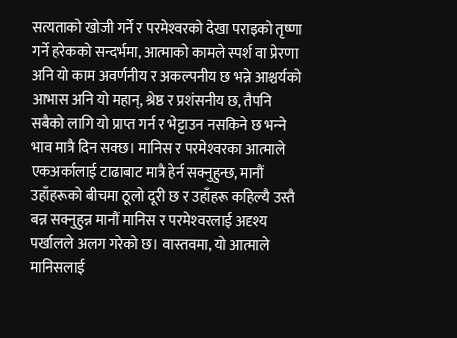सत्यताको खोजी गर्ने र परमेश्‍वरको देखा पराइको तृष्णा गर्ने हरेकको सन्दर्भमा, आत्माको कामले स्पर्श वा प्रेरणा अनि यो काम अवर्णनीय र अकल्पनीय छ भन्ने आश्चर्यको आभास अनि यो महान्, श्रेष्ठ र प्रशंसनीय छ, तैपनि सबैको लागि यो प्राप्त गर्न र भेट्टाउन नसकिने छ भन्‍ने भाव मात्रै दिन सक्छ। मानिस र परमेश्‍वरका आत्माले एकअर्कालाई टाढाबाट मात्रै हेर्न सक्नुहुन्छ, मानौं उहाँहरूको बीचमा ठूलो दूरी छ र उहाँहरू कहिल्यै उस्तै बन्न सक्नुहुन्न मानौं मानिस र परमेश्‍वरलाई अदृश्य पर्खालले अलग गरेको छ। वास्तवमा, यो आत्माले मानिसलाई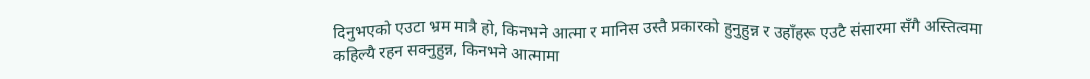दिनुभएको एउटा भ्रम मात्रै हो, किनभने आत्मा र मानिस उस्तै प्रकारको हुनुहुन्न र उहाँहरू एउटै संसारमा सँगै अस्तित्वमा कहिल्यै रहन सक्नुहुन्न, किनभने आत्मामा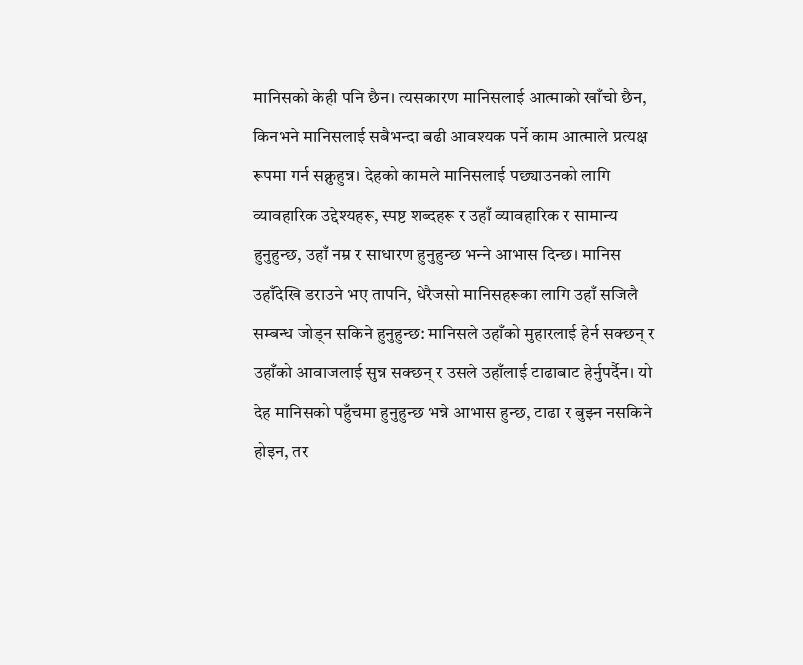मानिसको केही पनि छैन। त्यसकारण मानिसलाई आत्माको खाँचो छैन, किनभने मानिसलाई सबैभन्दा बढी आवश्यक पर्ने काम आत्माले प्रत्यक्ष रूपमा गर्न सक्नुहुन्न। देहको कामले मानिसलाई पछ्याउनको लागि व्यावहारिक उद्देश्यहरू, स्पष्ट शब्दहरू र उहाँ व्यावहारिक र सामान्य हुनुहुन्छ, उहाँ नम्र र साधारण हुनुहुन्छ भन्‍ने आभास दिन्छ। मानिस उहाँदेखि डराउने भए तापनि, धेरैजसो मानिसहरूका लागि उहाँ सजिलै सम्बन्ध जोड्न सकिने हुनुहुन्छ: मानिसले उहाँको मुहारलाई हेर्न सक्छन् र उहाँको आवाजलाई सुन्न सक्छन् र उसले उहाँलाई टाढाबाट हेर्नुपर्दैन। यो देह मानिसको पहुँचमा हुनुहुन्छ भन्ने आभास हुन्छ, टाढा र बुझ्न नसकिने होइन, तर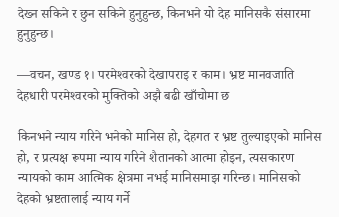देख्न सकिने र छुन सकिने हुनुहुन्छ, किनभने यो देह मानिसकै संसारमा हुनुहुन्छ।

—वचन, खण्ड १। परमेश्‍वरको देखापराइ र काम। भ्रष्ट मानवजाति देहधारी परमेश्‍वरको मुक्तिको अझै बढी खाँचोमा छ

किनभने न्याय गरिने भनेको मानिस हो, देहगत र भ्रष्ट तुल्याइएको मानिस हो, र प्रत्यक्ष रूपमा न्याय गरिने शैतानको आत्मा होइन, त्यसकारण न्यायको काम आत्मिक क्षेत्रमा नभई मानिसमाझ गरिन्छ। मानिसको देहको भ्रष्टतालाई न्याय गर्ने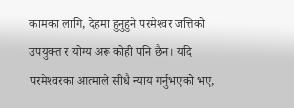कामका लागि, देहमा हुनुहुने परमेश्‍वर जत्तिको उपयुक्त र योग्य अरू कोही पनि छैन। यदि परमेश्‍वरका आत्माले सीधै न्याय गर्नुभएको भए,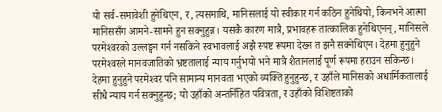यो सर्व-समावेशी हुनेथिएन, र, त्यसमाथि, मानिसलाई यो स्वीकार गर्न कठिन हुनेथियो, किनभने आत्मा मानिससँग आमने-सामने हुन सक्नुहुन्न। यसकै कारण मात्रै, प्रभावहरू तात्कालिक हुनेथिएनन्, मानिसले परमेश्‍वरको उल्लङ्घन गर्न नसकिने स्वभावलाई अझै स्पष्ट रूपमा देख्न त झनै सक्नेथिएन। देहमा हुनुहुने परमेश्‍वरले मानवजातिको भ्रष्टतालाई न्याय गर्नुभयो भने मात्रै शैतानलाई पूर्ण रूपमा हराउन सकिन्छ। देहमा हुनुहुने परमेश्‍वर पनि सामान्य मानवता भएको व्यक्ति हुनुहुन्छ, र उहाँले मानिसको अधार्मिकतालाई सीधै न्याय गर्न सक्नुहुन्छ; यो उहाँको अन्तर्निहित पवित्रता, र उहाँको विशिष्टताको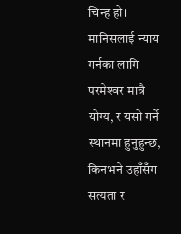चिन्ह हो। मानिसलाई न्याय गर्नका लागि परमेश्‍वर मात्रै योग्य, र यसो गर्ने स्थानमा हुनुहुन्छ, किनभने उहाँसँग सत्यता र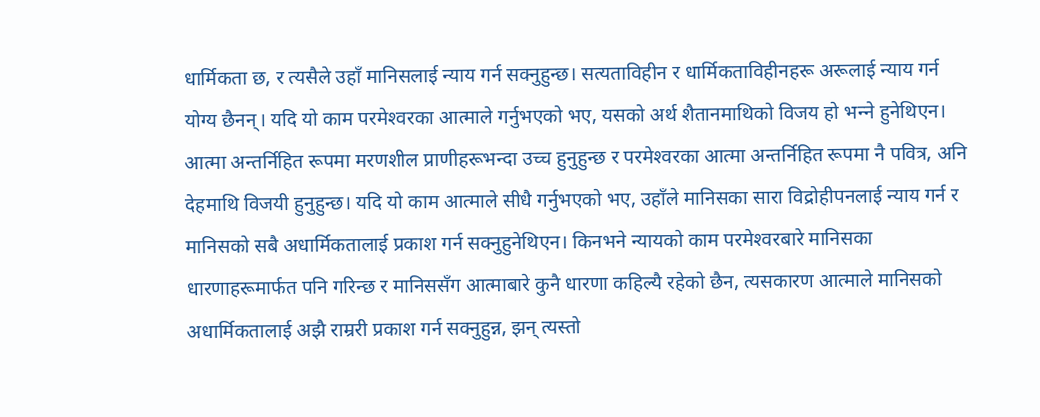धार्मिकता छ, र त्यसैले उहाँ मानिसलाई न्याय गर्न सक्नुहुन्छ। सत्यताविहीन र धार्मिकताविहीनहरू अरूलाई न्याय गर्न योग्य छैनन्। यदि यो काम परमेश्‍वरका आत्माले गर्नुभएको भए, यसको अर्थ शैतानमाथिको विजय हो भन्‍ने हुनेथिएन। आत्मा अन्तर्निहित रूपमा मरणशील प्राणीहरूभन्दा उच्च हुनुहुन्छ र परमेश्‍वरका आत्मा अन्तर्निहित रूपमा नै पवित्र, अनि देहमाथि विजयी हुनुहुन्छ। यदि यो काम आत्माले सीधै गर्नुभएको भए, उहाँले मानिसका सारा विद्रोहीपनलाई न्याय गर्न र मानिसको सबै अधार्मिकतालाई प्रकाश गर्न सक्नुहुनेथिएन। किनभने न्यायको काम परमेश्‍वरबारे मानिसका धारणाहरूमार्फत पनि गरिन्छ र मानिससँग आत्माबारे कुनै धारणा कहिल्यै रहेको छैन, त्यसकारण आत्माले मानिसको अधार्मिकतालाई अझै राम्ररी प्रकाश गर्न सक्नुहुन्न, झन् त्यस्तो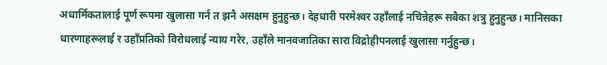अधार्मिकतालाई पूर्ण रूपमा खुलासा गर्न त झनै असक्षम हुनुहुन्छ। देहधारी परमेश्‍वर उहाँलाई नचिन्नेहरू सबैका शत्रु हुनुहुन्छ। मानिसका धारणाहरूलाई र उहाँप्रतिको विरोधलाई न्याय गरेर, उहाँले मानवजातिका सारा विद्रोहीपनलाई खुलासा गर्नुहुन्छ।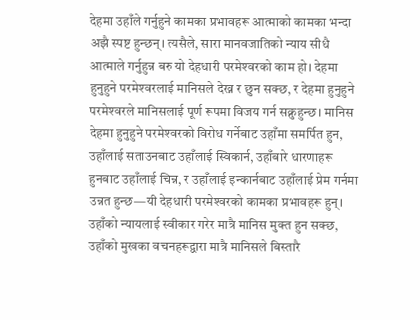देहमा उहाँले गर्नुहुने कामका प्रभावहरू आत्माको कामका भन्दा अझै स्पष्ट हुन्छन्। त्यसैले, सारा मानवजातिको न्याय सीधै आत्माले गर्नुहुन्न बरु यो देहधारी परमेश्‍वरको काम हो। देहमा हुनुहुने परमेश्‍वरलाई मानिसले देख्न र छुन सक्छ, र देहमा हुनुहुने परमेश्‍वरले मानिसलाई पूर्ण रूपमा विजय गर्न सक्नुहुन्छ। मानिस देहमा हुनुहुने परमेश्‍वरको विरोध गर्नेबाट उहाँमा समर्पित हुन, उहाँलाई सताउनबाट उहाँलाई स्विकार्न, उहाँबारे धारणाहरू हुनबाट उहाँलाई चिन्न, र उहाँलाई इन्कार्नबाट उहाँलाई प्रेम गर्नमा उन्नत हुन्छ—यी देहधारी परमेश्‍वरको कामका प्रभावहरू हुन्। उहाँको न्यायलाई स्वीकार गरेर मात्रै मानिस मुक्त हुन सक्छ, उहाँको मुखका वचनहरूद्वारा मात्रै मानिसले बिस्तारै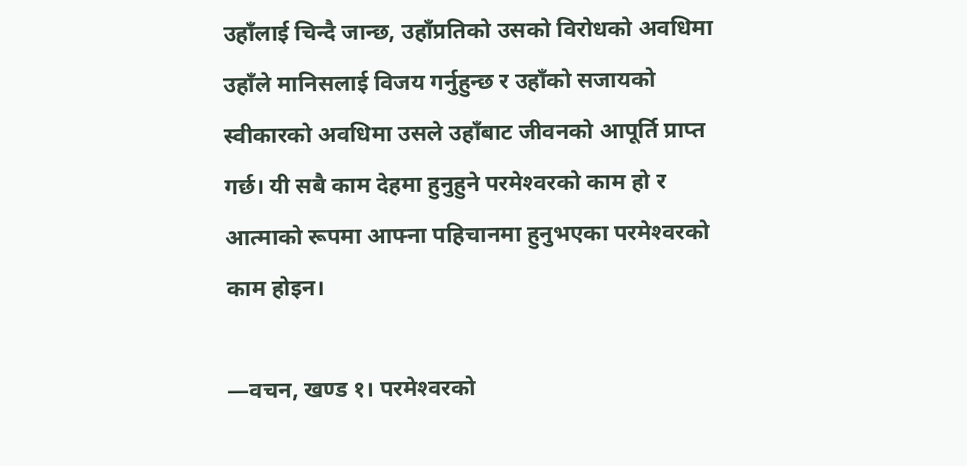उहाँलाई चिन्दै जान्छ, उहाँप्रतिको उसको विरोधको अवधिमा उहाँले मानिसलाई विजय गर्नुहुन्छ र उहाँको सजायको स्वीकारको अवधिमा उसले उहाँबाट जीवनको आपूर्ति प्राप्त गर्छ। यी सबै काम देहमा हुनुहुने परमेश्‍वरको काम हो र आत्माको रूपमा आफ्ना पहिचानमा हुनुभएका परमेश्‍वरको काम होइन।

—वचन, खण्ड १। परमेश्‍वरको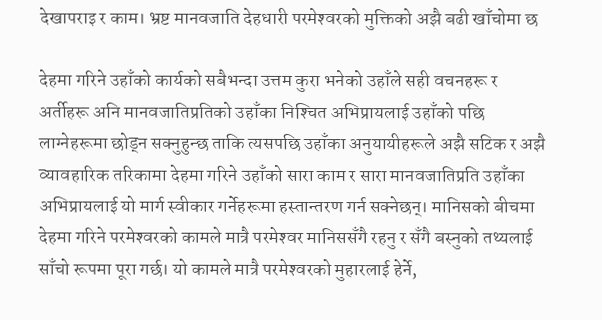देखापराइ र काम। भ्रष्ट मानवजाति देहधारी परमेश्‍वरको मुक्तिको अझै बढी खाँचोमा छ

देहमा गरिने उहाँको कार्यको सबैभन्दा उत्तम कुरा भनेको उहाँले सही वचनहरू र अर्तीहरू अनि मानवजातिप्रतिको उहाँका निश्‍चित अभिप्रायलाई उहाँको पछि लाग्‍नेहरूमा छोड्न सक्‍नुहुन्छ ताकि त्यसपछि उहाँका अनुयायीहरूले अझै सटिक र अझै व्यावहारिक तरिकामा देहमा गरिने उहाँको सारा काम र सारा मानवजातिप्रति उहाँका अभिप्रायलाई यो मार्ग स्वीकार गर्नेहरूमा हस्तान्तरण गर्न सक्‍नेछन्। मानिसको बीचमा देहमा गरिने परमेश्‍वरको कामले मात्रै परमेश्‍वर मानिससँगै रहनु र सँगै बस्नुको तथ्यलाई साँचो रूपमा पूरा गर्छ। यो कामले मात्रै परमेश्‍वरको मुहारलाई हेर्ने,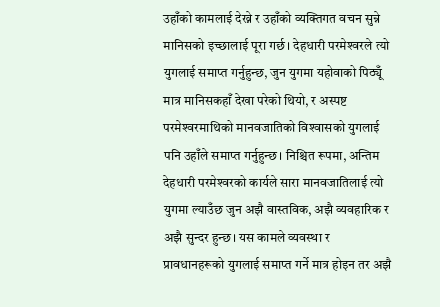उहाँको कामलाई देख्ने र उहाँको व्यक्तिगत वचन सुन्ने मानिसको इच्छालाई पूरा गर्छ। देहधारी परमेश्‍वरले त्यो युगलाई समाप्त गर्नुहुन्छ, जुन युगमा यहोवाको पिठ्यूँ मात्र मानिसकहाँ देखा परेको थियो, र अस्पष्ट परमेश्‍वरमाथिको मानवजातिको विश्‍वासको युगलाई पनि उहाँले समाप्त गर्नुहुन्छ। निश्चित रूपमा, अन्तिम देहधारी परमेश्‍वरको कार्यले सारा मानवजातिलाई त्यो युगमा ल्याउँछ जुन अझै वास्तविक, अझै व्यवहारिक र अझै सुन्दर हुन्छ। यस कामले व्यवस्था र प्रावधानहरूको युगलाई समाप्त गर्ने मात्र होइन तर अझै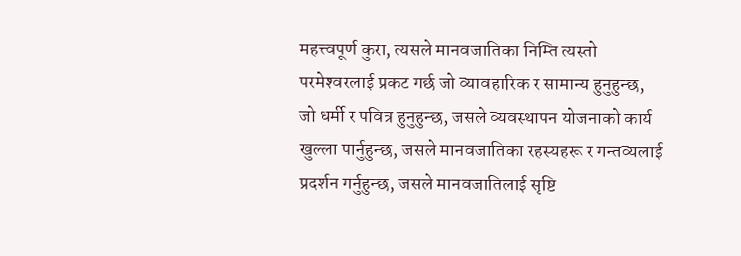महत्त्वपूर्ण कुरा, त्यसले मानवजातिका निम्ति त्यस्तो परमेश्‍वरलाई प्रकट गर्छ जो व्यावहारिक र सामान्य हुनुहुन्छ, जो धर्मी र पवित्र हुनुहुन्छ, जसले व्यवस्थापन योजनाको कार्य खुल्ला पार्नुहुन्छ, जसले मानवजातिका रहस्यहरू र गन्तव्यलाई प्रदर्शन गर्नुहुन्छ, जसले मानवजातिलाई सृष्टि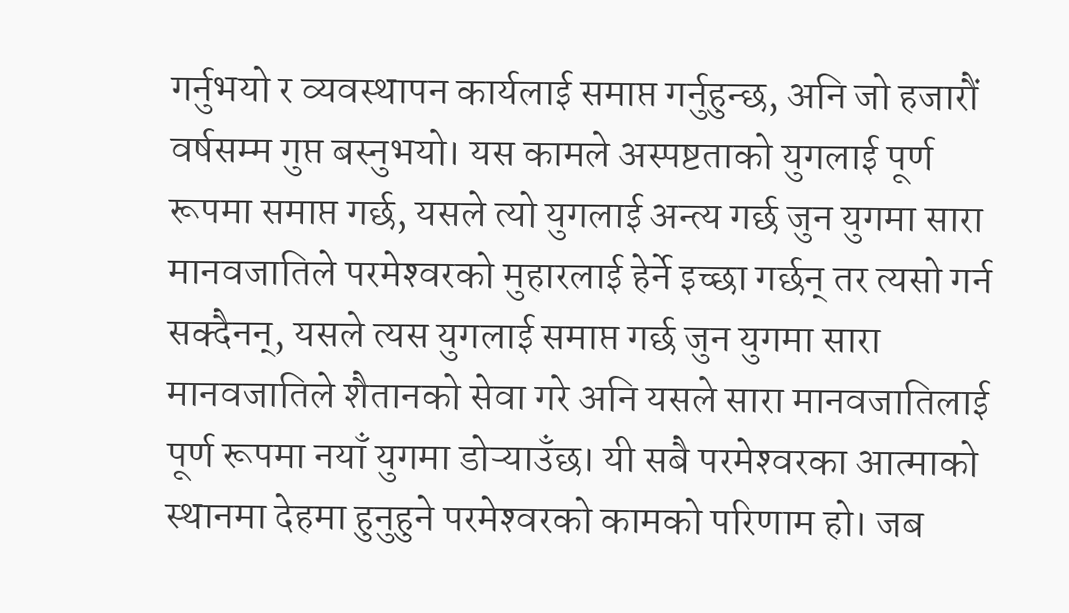गर्नुभयो र व्यवस्थापन कार्यलाई समाप्त गर्नुहुन्छ, अनि जो हजारौं वर्षसम्म गुप्त बस्नुभयो। यस कामले अस्पष्टताको युगलाई पूर्ण रूपमा समाप्त गर्छ, यसले त्यो युगलाई अन्त्य गर्छ जुन युगमा सारा मानवजातिले परमेश्‍वरको मुहारलाई हेर्ने इच्छा गर्छन् तर त्यसो गर्न सक्दैनन्, यसले त्यस युगलाई समाप्त गर्छ जुन युगमा सारा मानवजातिले शैतानको सेवा गरे अनि यसले सारा मानवजातिलाई पूर्ण रूपमा नयाँ युगमा डोऱ्याउँछ। यी सबै परमेश्‍वरका आत्माको स्थानमा देहमा हुनुहुने परमेश्‍वरको कामको परिणाम हो। जब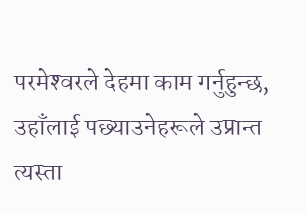परमेश्‍वरले देहमा काम गर्नुहुन्छ, उहाँलाई पछ्याउनेहरूले उप्रान्त त्यस्ता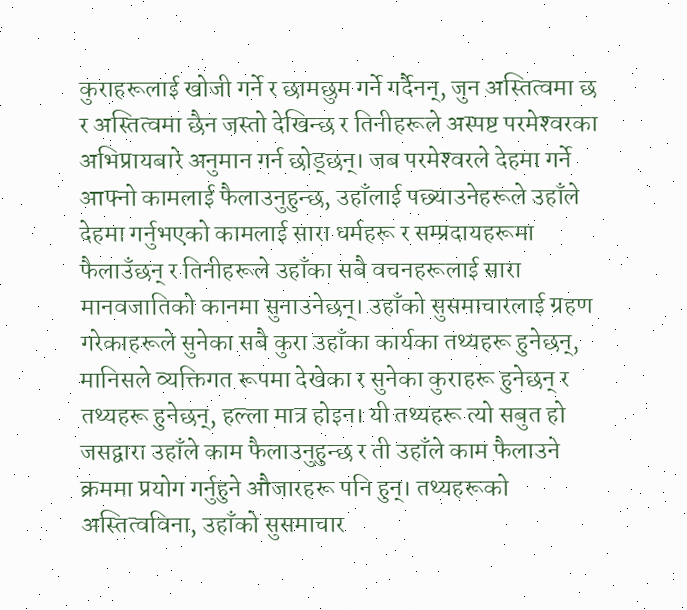कुराहरूलाई खोजी गर्ने र छामछुम गर्ने गर्दैनन्, जुन अस्तित्वमा छ र अस्तित्वमा छैन जस्तो देखिन्छ र तिनीहरूले अस्पष्ट परमेश्‍वरका अभिप्रायबारे अनुमान गर्न छोड्छन्। जब परमेश्‍वरले देहमा गर्ने आफ्नो कामलाई फैलाउनुहुन्छ, उहाँलाई पछ्याउनेहरूले उहाँले देहमा गर्नुभएको कामलाई सारा धर्महरू र सम्प्रदायहरूमा फैलाउँछन् र तिनीहरूले उहाँका सबै वचनहरूलाई सारा मानवजातिको कानमा सुनाउनेछन्। उहाँको सुसमाचारलाई ग्रहण गरेकाहरूले सुनेका सबै कुरा उहाँका कार्यका तथ्यहरू हुनेछन्, मानिसले व्यक्तिगत रूपमा देखेका र सुनेका कुराहरू हुनेछन् र तथ्यहरू हुनेछन्, हल्‍ला मात्र होइन। यी तथ्यहरू त्यो सबुत हो जसद्वारा उहाँले काम फैलाउनुहुन्छ र ती उहाँले काम फैलाउने क्रममा प्रयोग गर्नुहुने औजारहरू पनि हुन्। तथ्यहरूको अस्तित्वविना, उहाँको सुसमाचार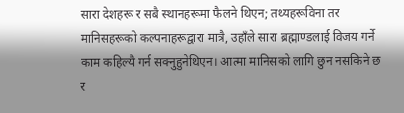सारा देशहरू र सबै स्थानहरूमा फैलने थिएन; तथ्यहरूविना तर मानिसहरूको कल्पनाहरूद्वारा मात्रै, उहाँले सारा ब्रह्माण्डलाई विजय गर्ने काम कहिल्यै गर्न सक्नुहुनेथिएन। आत्मा मानिसको लागि छुन नसकिने छ र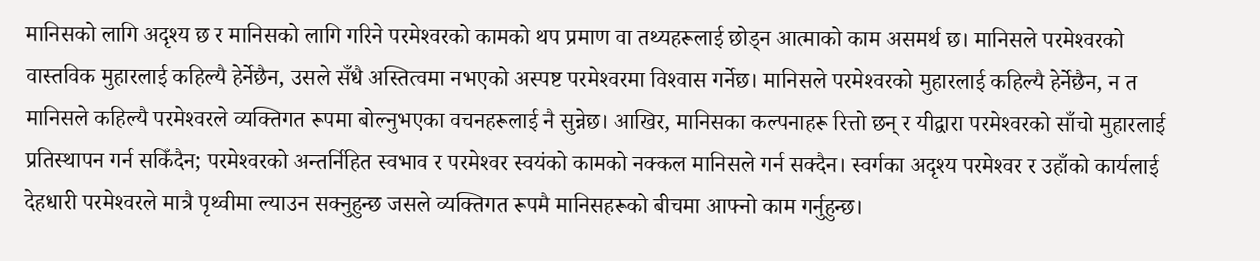मानिसको लागि अदृश्य छ र मानिसको लागि गरिने परमेश्‍वरको कामको थप प्रमाण वा तथ्यहरूलाई छोड्न आत्माको काम असमर्थ छ। मानिसले परमेश्‍वरको वास्तविक मुहारलाई कहिल्यै हेर्नेछैन, उसले सँधै अस्तित्वमा नभएको अस्पष्ट परमेश्‍वरमा विश्‍वास गर्नेछ। मानिसले परमेश्‍वरको मुहारलाई कहिल्यै हेर्नेछैन, न त मानिसले कहिल्यै परमेश्‍वरले व्यक्तिगत रूपमा बोल्‍नुभएका वचनहरूलाई नै सुन्नेछ। आखिर, मानिसका कल्पनाहरू रित्तो छन् र यीद्वारा परमेश्‍वरको साँचो मुहारलाई प्रतिस्थापन गर्न सकिँदैन; परमेश्‍वरको अन्तर्निहित स्वभाव र परमेश्‍वर स्वयंको कामको नक्कल मानिसले गर्न सक्दैन। स्वर्गका अदृश्य परमेश्‍वर र उहाँको कार्यलाई देहधारी परमेश्‍वरले मात्रै पृथ्वीमा ल्याउन सक्नुहुन्छ जसले व्यक्तिगत रूपमै मानिसहरूको बीचमा आफ्नो काम गर्नुहुन्छ।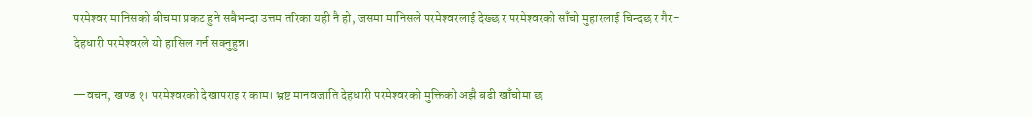परमेश्‍वर मानिसको बीचमा प्रकट हुने सबैभन्दा उत्तम तरिका यही नै हो, जसमा मानिसले परमेश्‍वरलाई देख्छ र परमेश्‍वरको साँचो मुहारलाई चिन्दछ र गैर-देहधारी परमेश्‍वरले यो हासिल गर्न सक्नुहुन्न।

—वचन, खण्ड १। परमेश्‍वरको देखापराइ र काम। भ्रष्ट मानवजाति देहधारी परमेश्‍वरको मुक्तिको अझै बढी खाँचोमा छ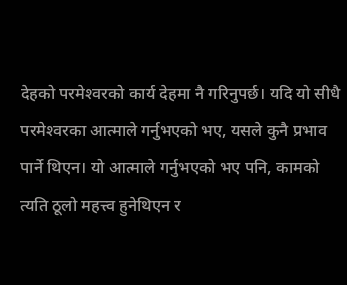देहको परमेश्‍वरको कार्य देहमा नै गरिनुपर्छ। यदि यो सीधै परमेश्‍वरका आत्माले गर्नुभएको भए, यसले कुनै प्रभाव पार्ने थिएन। यो आत्माले गर्नुभएको भए पनि, कामको त्यति ठूलो महत्त्व हुनेथिएन र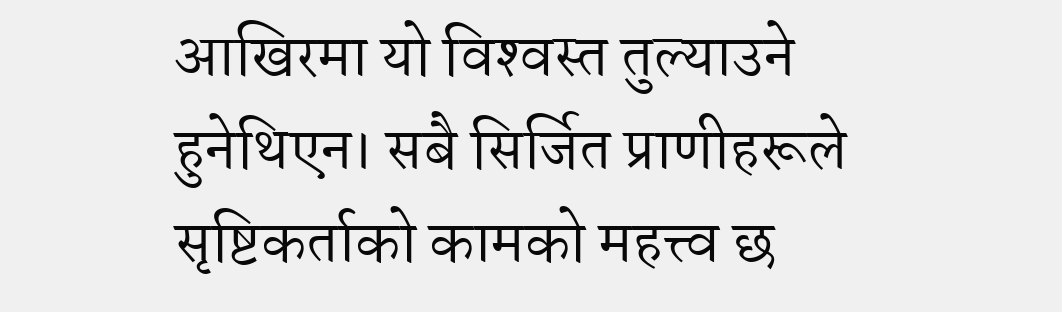आखिरमा यो विश्‍वस्त तुल्याउने हुनेथिएन। सबै सिर्जित प्राणीहरूले सृष्टिकर्ताको कामको महत्त्व छ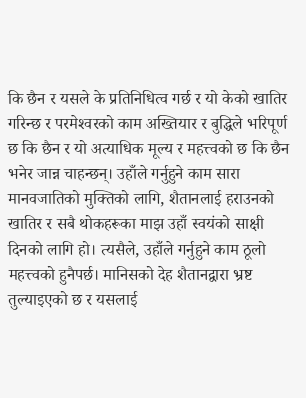कि छैन र यसले के प्रतिनिधित्व गर्छ र यो केको खातिर गरिन्छ र परमेश्‍वरको काम अख्तियार र बुद्धिले भरिपूर्ण छ कि छैन र यो अत्याधिक मूल्य र महत्त्वको छ कि छैन भनेर जान्न चाहन्छन्। उहाँले गर्नुहुने काम सारा मानवजातिको मुक्तिको लागि, शैतानलाई हराउनको खातिर र सबै थोकहरूका माझ उहाँ स्वयंको साक्षी दिनको लागि हो। त्यसैले, उहाँले गर्नुहुने काम ठूलो महत्त्वको हुनैपर्छ। मानिसको देह शैतानद्वारा भ्रष्ट तुल्याइएको छ र यसलाई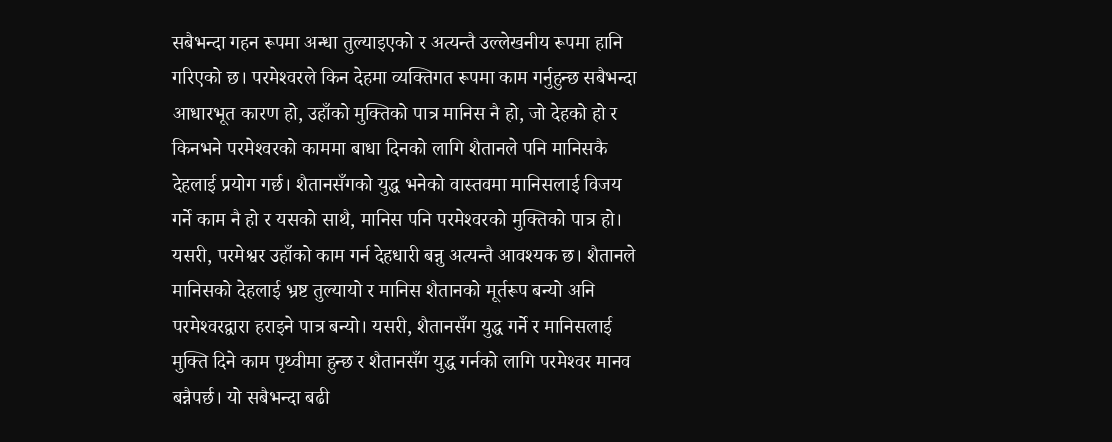सबैभन्दा गहन रूपमा अन्धा तुल्याइएको र अत्यन्तै उल्‍लेखनीय रूपमा हानि गरिएको छ। परमेश्‍वरले किन देहमा व्यक्तिगत रूपमा काम गर्नुहुन्छ सबैभन्दा आधारभूत कारण हो, उहाँको मुक्तिको पात्र मानिस नै हो, जो देहको हो र किनभने परमेश्‍वरको काममा बाधा दिनको लागि शैतानले पनि मानिसकै देहलाई प्रयोग गर्छ। शैतानसँगको युद्ध भनेको वास्तवमा मानिसलाई विजय गर्ने काम नै हो र यसको साथै, मानिस पनि परमेश्‍वरको मुक्तिको पात्र हो। यसरी, परमेश्वर उहाँको काम गर्न देहधारी बन्नु अत्यन्तै आवश्यक छ। शैतानले मानिसको देहलाई भ्रष्ट तुल्यायो र मानिस शैतानको मूर्तरूप बन्यो अनि परमेश्‍वरद्वारा हराइने पात्र बन्यो। यसरी, शैतानसँग युद्ध गर्ने र मानिसलाई मुक्ति दिने काम पृथ्वीमा हुन्छ र शैतानसँग युद्ध गर्नको लागि परमेश्‍वर मानव बन्नैपर्छ। यो सबैभन्दा बढी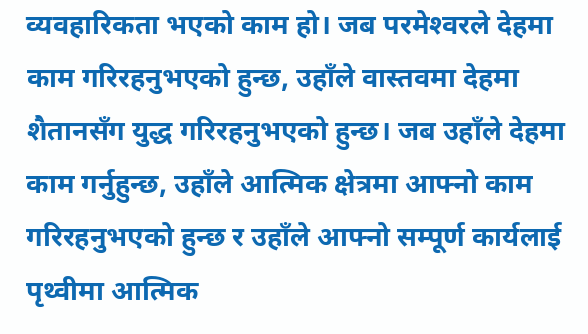व्यवहारिकता भएको काम हो। जब परमेश्‍वरले देहमा काम गरिरहनुभएको हुन्छ, उहाँले वास्तवमा देहमा शैतानसँग युद्ध गरिरहनुभएको हुन्छ। जब उहाँले देहमा काम गर्नुहुन्छ, उहाँले आत्मिक क्षेत्रमा आफ्‍नो काम गरिरहनुभएको हुन्छ र उहाँले आफ्नो सम्पूर्ण कार्यलाई पृथ्वीमा आत्मिक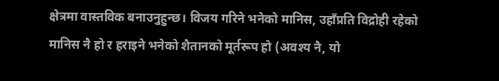क्षेत्रमा वास्तविक बनाउनुहुन्छ। विजय गरिने भनेको मानिस, उहाँप्रति विद्रोही रहेको मानिस नै हो र हराइने भनेको शैतानको मूर्तरूप हो (अवश्य नै, यो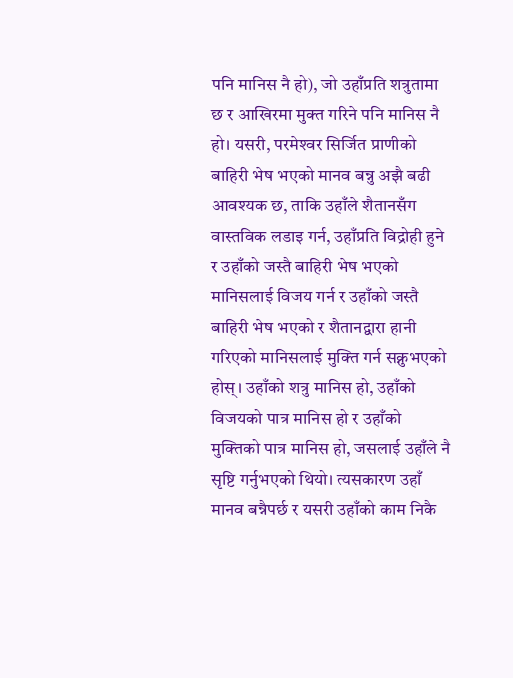पनि मानिस नै हो), जो उहाँप्रति शत्रुतामा छ र आखिरमा मुक्त गरिने पनि मानिस नै हो। यसरी, परमेश्‍वर सिर्जित प्राणीको बाहिरी भेष भएको मानव बन्नु अझै बढी आवश्यक छ, ताकि उहाँले शैतानसँग वास्तविक लडाइ गर्न, उहाँप्रति विद्रोही हुने र उहाँको जस्तै बाहिरी भेष भएको मानिसलाई विजय गर्न र उहाँको जस्तै बाहिरी भेष भएको र शैतानद्वारा हानी गरिएको मानिसलाई मुक्ति गर्न सक्नुभएको होस्। उहाँको शत्रु मानिस हो, उहाँको विजयको पात्र मानिस हो र उहाँको मुक्तिको पात्र मानिस हो, जसलाई उहाँले नै सृष्टि गर्नुभएको थियो। त्यसकारण उहाँ मानव बन्नैपर्छ र यसरी उहाँको काम निकै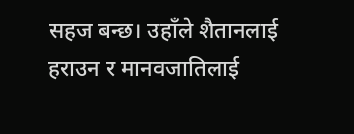सहज बन्छ। उहाँले शैतानलाई हराउन र मानवजातिलाई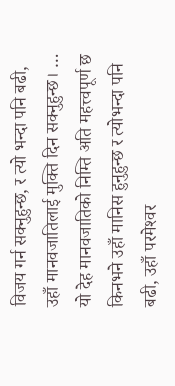विजय गर्न सक्नुहुन्छ, र त्यो भन्दा पनि बढी, उहाँ मानवजातिलाई मुक्ति दिन सक्नुहुन्छ। … यो देह मानवजातिको निम्ति अति महत्त्वपूर्ण छ किनभने उहाँ मानिस हुनुहुन्छ र त्योभन्दा पनि बढी, उहाँ परमेश्‍वर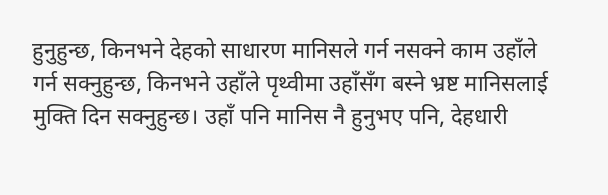हुनुहुन्छ, किनभने देहको साधारण मानिसले गर्न नसक्ने काम उहाँले गर्न सक्नुहुन्छ, किनभने उहाँले पृथ्वीमा उहाँसँग बस्ने भ्रष्ट मानिसलाई मुक्ति दिन सक्नुहुन्छ। उहाँ पनि मानिस नै हुनुभए पनि, देहधारी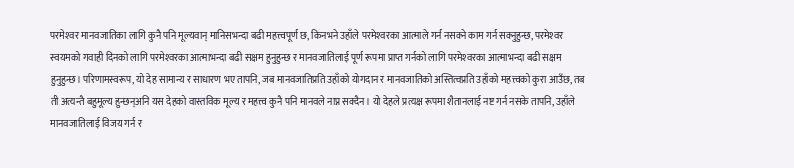परमेश्‍वर मानवजातिका लागि कुनै पनि मूल्यवान् मानिसभन्दा बढी महत्त्वपूर्ण छ, किनभने उहाँले परमेश्‍वरका आत्माले गर्न नसक्ने काम गर्न सक्नुहुन्छ, परमेश्‍वर स्वयमको गवाही दिनको लागि परमेश्‍वरका आत्माभन्दा बढी सक्षम हुनुहुन्छ र मानवजातिलाई पूर्ण रूपमा प्राप्त गर्नको लागि परमेश्‍वरका आत्माभन्दा बढी सक्षम हुनुहुन्छ। परिणामस्वरूप, यो देह सामान्य र साधारण भए तापनि, जब मानवजातिप्रति उहाँको योगदान र मानवजातिको अस्तित्वप्रति उहाँको महत्त्वको कुरा आउँछ, तब ती अत्यन्तै बहुमूल्य हुन्छन्अनि यस देहको वास्तविक मूल्य र महत्त्व कुनै पनि मानवले नाप्न सक्दैन। यो देहले प्रत्यक्ष रूपमा शैतानलाई नष्ट गर्न नसके तापनि, उहाँले मानवजातिलाई विजय गर्न र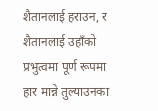शैतानलाई हराउन, र शैतानलाई उहाँको प्रभुत्वमा पूर्ण रूपमा हार मान्ने तुल्याउनका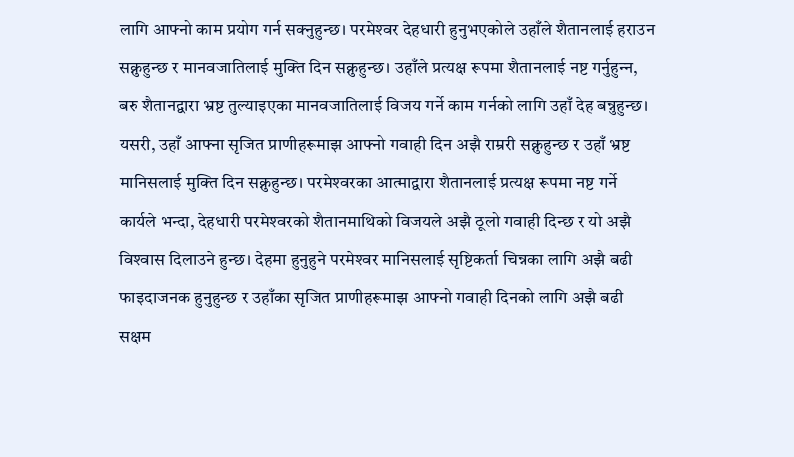लागि आफ्‍नो काम प्रयोग गर्न सक्‍नुहुन्छ। परमेश्‍वर देहधारी हुनुभएकोले उहाँले शैतानलाई हराउन सक्नुहुन्छ र मानवजातिलाई मुक्ति दिन सक्नुहुन्छ। उहाँले प्रत्यक्ष रूपमा शैतानलाई नष्ट गर्नुहुन्‍न, बरु शैतानद्वारा भ्रष्ट तुल्याइएका मानवजातिलाई विजय गर्ने काम गर्नको लागि उहाँ देह बन्नुहुन्छ। यसरी, उहाँ आफ्ना सृजित प्राणीहरूमाझ आफ्नो गवाही दिन अझै राम्ररी सक्नुहुन्छ र उहाँ भ्रष्ट मानिसलाई मुक्ति दिन सक्नुहुन्छ। परमेश्‍वरका आत्माद्वारा शैतानलाई प्रत्यक्ष रूपमा नष्ट गर्ने कार्यले भन्दा, देहधारी परमेश्‍वरको शैतानमाथिको विजयले अझै ठूलो गवाही दिन्छ र यो अझै विश्‍वास दिलाउने हुन्छ। देहमा हुनुहुने परमेश्‍वर मानिसलाई सृष्टिकर्ता चिन्नका लागि अझै बढी फाइदाजनक हुनुहुन्छ र उहाँका सृजित प्राणीहरूमाझ आफ्नो गवाही दिनको लागि अझै बढी सक्षम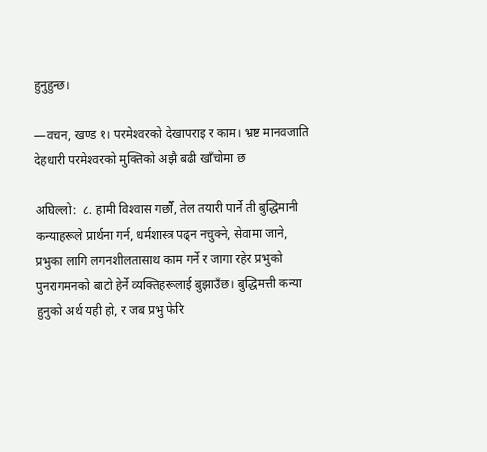हुनुहुन्छ।

—वचन, खण्ड १। परमेश्‍वरको देखापराइ र काम। भ्रष्ट मानवजाति देहधारी परमेश्‍वरको मुक्तिको अझै बढी खाँचोमा छ

अघिल्लो:  ८. हामी विश्‍वास गर्छौं, तेल तयारी पार्ने ती बुद्धिमानी कन्याहरूले प्रार्थना गर्न, धर्मशास्त्र पढ्न नचुक्ने, सेवामा जाने, प्रभुका लागि लगनशीलतासाथ काम गर्ने र जागा रहेर प्रभुको पुनरागमनको बाटो हेर्ने व्यक्तिहरूलाई बुझाउँछ। बुद्धिमत्ती कन्या हुनुको अर्थ यही हो, र जब प्रभु फेरि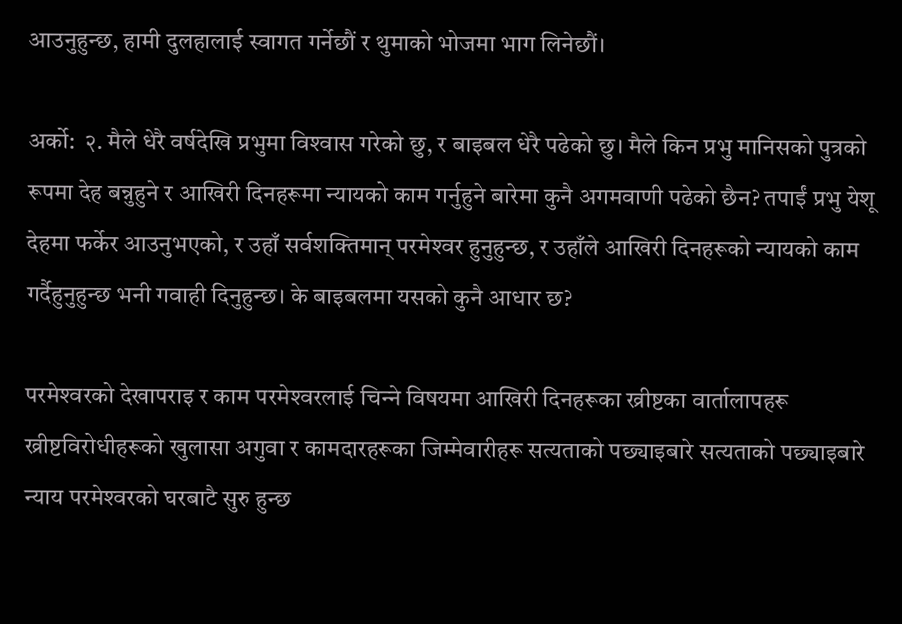आउनुहुन्छ, हामी दुलहालाई स्वागत गर्नेछौं र थुमाको भोजमा भाग लिनेछौं।

अर्को:  २. मैले धेरै वर्षदेखि प्रभुमा विश्‍वास गरेको छु, र बाइबल धेरै पढेको छु। मैले किन प्रभु मानिसको पुत्रको रूपमा देह बन्नुहुने र आखिरी दिनहरूमा न्यायको काम गर्नुहुने बारेमा कुनै अगमवाणी पढेको छैन? तपाईं प्रभु येशू देहमा फर्केर आउनुभएको, र उहाँ सर्वशक्तिमान् परमेश्‍वर हुनुहुन्छ, र उहाँले आखिरी दिनहरूको न्यायको काम गर्दैहुनुहुन्छ भनी गवाही दिनुहुन्छ। के बाइबलमा यसको कुनै आधार छ?

परमेश्‍वरको देखापराइ र काम परमेश्‍वरलाई चिन्‍ने विषयमा आखिरी दिनहरूका ख्रीष्टका वार्तालापहरू ख्रीष्टविरोधीहरूको खुलासा अगुवा र कामदारहरूका जिम्‍मेवारीहरू सत्यताको पछ्याइबारे सत्यताको पछ्याइबारे न्याय परमेश्‍वरको घरबाटै सुरु हुन्छ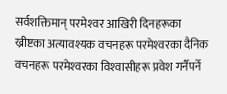सर्वशक्तिमान्‌ परमेश्‍वर आखिरी दिनहरूका ख्रीष्टका अत्यावश्यक वचनहरू परमेश्‍वरका दैनिक वचनहरू परमेश्‍वरका विश्‍वासीहरू प्रवेश गर्नैपर्ने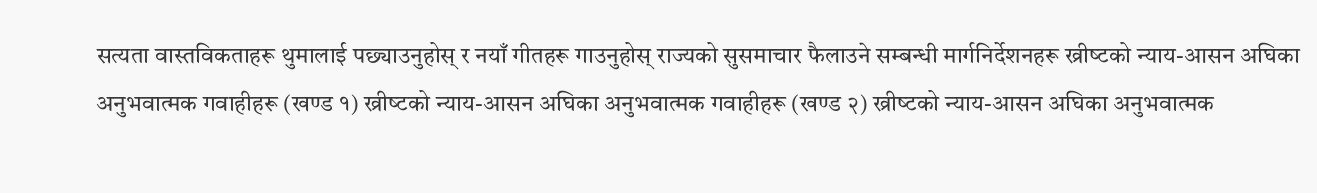सत्यता वास्तविकताहरू थुमालाई पछ्याउनुहोस् र नयाँ गीतहरू गाउनुहोस् राज्यको सुसमाचार फैलाउने सम्‍बन्धी मार्गनिर्देशनहरू ख्रीष्‍टको न्याय-आसन अघिका अनुभवात्मक गवाहीहरू (खण्ड १) ख्रीष्‍टको न्याय-आसन अघिका अनुभवात्मक गवाहीहरू (खण्ड २) ख्रीष्‍टको न्याय-आसन अघिका अनुभवात्मक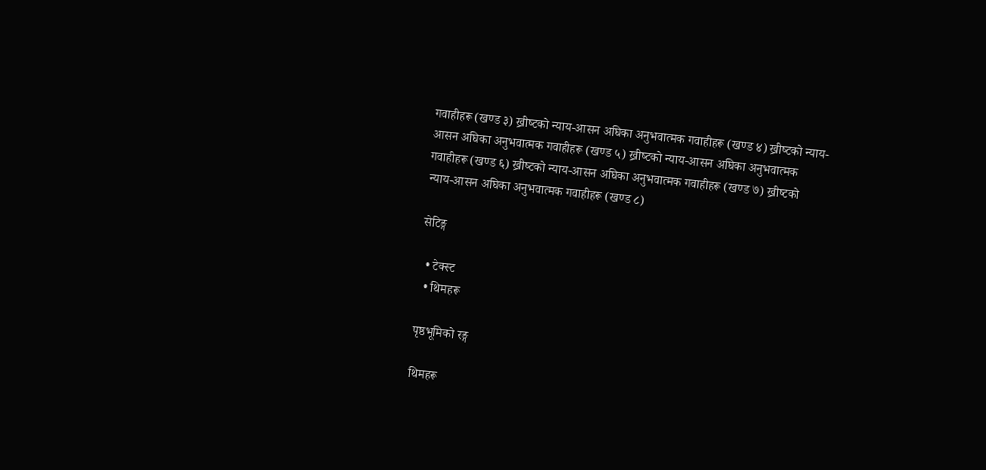गवाहीहरू (खण्ड ३) ख्रीष्‍टको न्याय-आसन अघिका अनुभवात्मक गवाहीहरू (खण्ड ४) ख्रीष्‍टको न्याय-आसन अघिका अनुभवात्मक गवाहीहरू (खण्ड ५) ख्रीष्‍टको न्याय-आसन अघिका अनुभवात्मक गवाहीहरू (खण्ड ६) ख्रीष्‍टको न्याय-आसन अघिका अनुभवात्मक गवाहीहरू (खण्ड ७) ख्रीष्‍टको न्याय-आसन अघिका अनुभवात्मक गवाहीहरू (खण्ड ८)

सेटिङ्ग

  • टेक्स्ट
  • थिमहरू

पृष्ठभूमिको रङ्ग

थिमहरू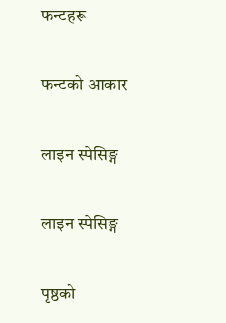फन्टहरू

फन्टको आकार

लाइन स्पेसिङ्ग

लाइन स्पेसिङ्ग

पृष्ठको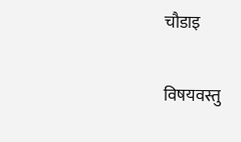चौडाइ

विषयवस्तु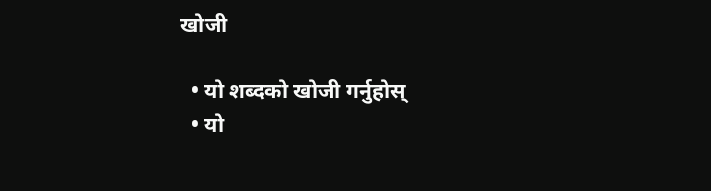खोजी

  • यो शब्दको खोजी गर्नुहोस्
  • यो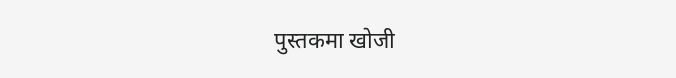पुस्तकमा खोजी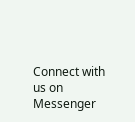Connect with us on Messenger